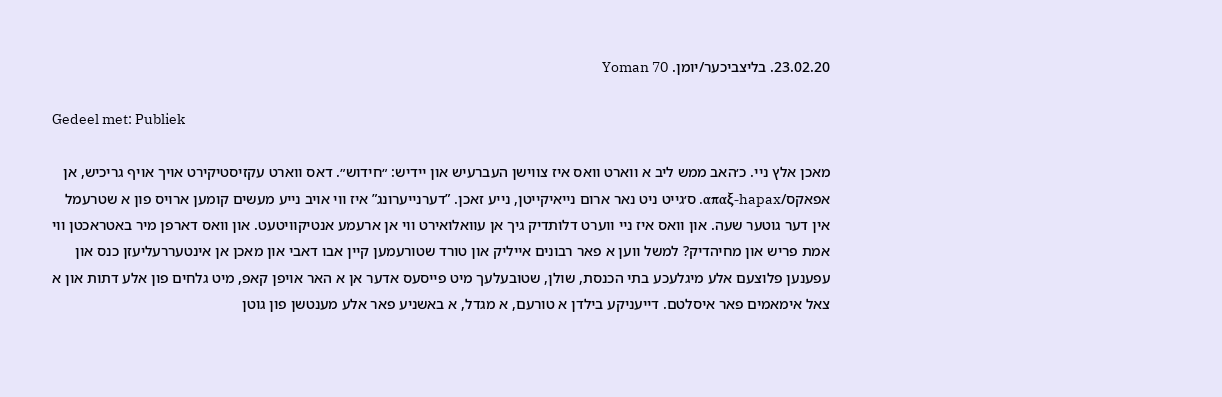23.02.20. בליצביכער/יומן. Yoman 70

Gedeel met: Publiek

מאכן אלץ ניי. כ׳האב ממש ליב א ווארט וואס איז צווישן העברעיש און יידיש: ״חידוש״. דאס ווארט עקזיסטיקירט אויך אויף גריכיש, אן אפאקס/απαξ-hapax. ס׳גייט ניט נאר ארום נייאיקייטן, נייע זאכן. ”דערנייערונג” איז ווי אויב נייע מעשים קומען ארויס פון א שטרעמל אין דער גוטער שעה. און וואס איז ניי ווערט דלותדיק גיך אן עוואלואירט ווי אן ארעמע אנטיקוויטעט. און וואס דארפן מיר באטראכטן ווי אמת פריש און מחיהדיק? למשל ווען א פאר רבונים אייליק און טורד שטורעמען קיין אבו דאבי און מאכן אן אינטעררעליעזן כנס און עפענען פלוצעם אלע מיגלעכע בתי הכנסת, שולן, שטובעלעך מיט פייסעס אדער אן א האר אויפן קאפ, מיט גלחים פון אלע דתות און א צאל אימאמים פאר איסלטם. דייעניקע בילדן א טורעם, א מגדל, א באשניע פאר אלע מענטשן פון גוטן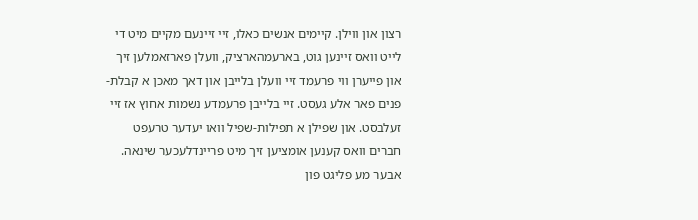רצון און ווילן. קיימים אנשים כאלו, זיי זיינעם מקיים מיט די לייט וואס זיינען גוט, בארעמהארציק, וועלן פארזאמלען זיך און פייערן ווי פרעמד זיי וועלן בלייבן און דאך מאכן א קבלת-פנים פאר אלע געסט. זיי בלייבן פרעמדע נשמות אחוץ אז זיי זעלבסט. און שפילן א תפילות-שפיל וואו יעדער טרעפט חברים וואס קענען אומציען זיך מיט פריינדלעכער שינאה. אבער מע פליגט פון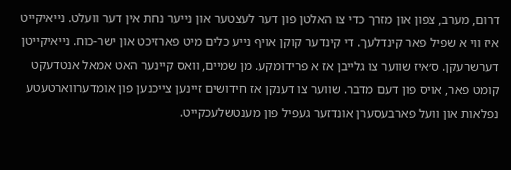דרום, מערב, צפון און מזרך כדי צו האלטן פון דער לעצטער און נייער נחת אין דער וועלט. נייאיקייט איז ווי א שפיל פאר קינדלעך. די קינדער קוקן אויף נייע כלים מיט פארזיכט און ישר-כוח. נייאיקייטן דערשרעקן. ס׳איז שווער צו גלייבן אז א פרידומקע. מן שמיים, וואס קיינער האט אמאל אנטדעקט קומט פאר, אויס פון דעם מדבר. שווער צו דענקן אז חידושים זיינען צייכנען פון אומדערווארטעטע נפלאות און וועל פארבעסערן אונדזער געפיל פון מענטשלעכקייט.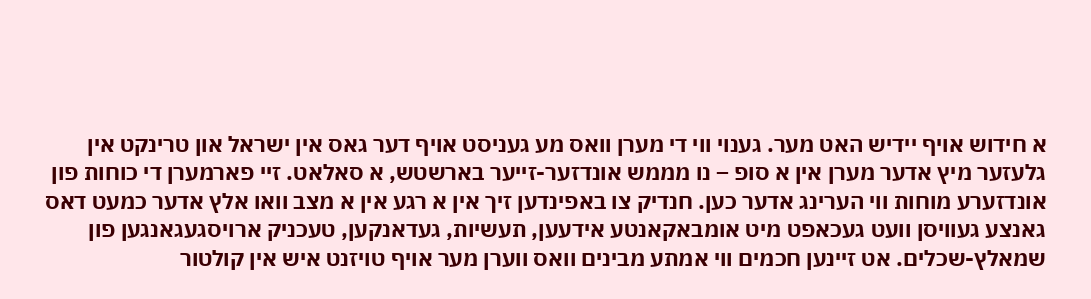א חידוש אויף יידיש האט מער. גענוי ווי די מערן וואס מע געניסט אויף דער גאס אין ישראל און טרינקט אין גלעזער מיץ אדער מערן אין א סופ – נו מממש אונדזער-זייער בארשטש, א סאלאט. זיי פארמערן די כוחות פון אונדזערע מוחות ווי הערינג אדער כען. חנדיק צו באפינדען זיך אין א רגע אין א מצב וואו אלץ אדער כמעט דאס גאנצע געוויסן וועט געכאפט מיט אומבאקאנטע אידעען, תעשיות, געדאנקען, טעכניק ארויסגעגאנגען פון שמאלץ-שכלים. אט זיינען חכמים ווי אמתע מבינים וואס ווערן מער אויף טויזנט איש אין קולטור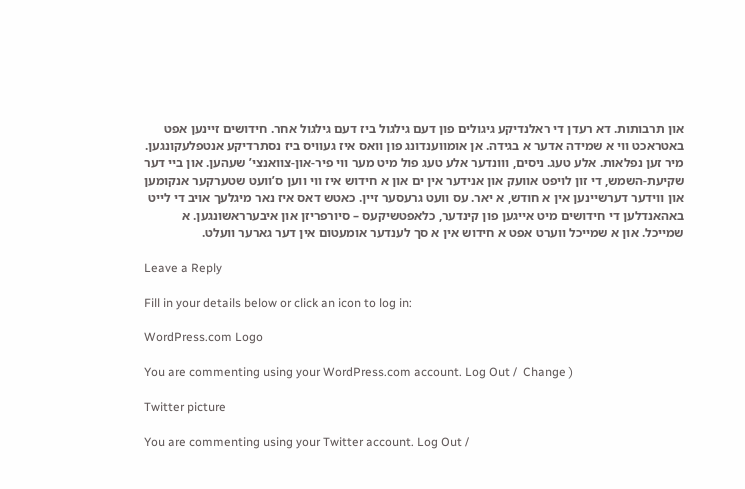און תרבותות. דא רעדן די ראלנדיקע גיגולים פון דעם גילגול ביז דעם גילגול אחר. חידושים זיינען אפט באטראכט ווי א שמידה אדער א בגידה. אן אומווענדונג פון וואס איז געוויס ביז נסתרדיקע אנטפלעקונגען. מיר זען נפלאות. אלע טעג. ניסים, ווונדער אלע טעג פול מיט מער ווי פיר-און-צוואנצי’ שעהען. און ביי דער שקיעת-השמש, די זון לויפט אוועק און אנידער אין ים און א חידוש איז ווי ווען ס’וועט שטערקער אנקומען און ווידער דערשיינען אין א חודש, א יאר. עס וועט גרעסער זיין. כאטש דאס איז נאר מיגלעך אויב די לייט באהאנדלען די חידושים מיט אייגען פון קינדער, כלאפטשיקעס – סיורפריזן און איבערראשונגען. א שמייכל. און א שמייכל ווערט אפט א חידוש אין א סך לענדער אומעטום אין דער גארער וועלט.

Leave a Reply

Fill in your details below or click an icon to log in:

WordPress.com Logo

You are commenting using your WordPress.com account. Log Out /  Change )

Twitter picture

You are commenting using your Twitter account. Log Out /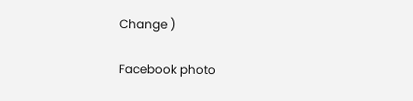Change )

Facebook photo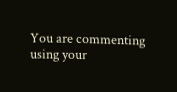You are commenting using your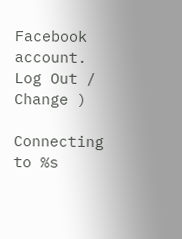Facebook account. Log Out /  Change )

Connecting to %s